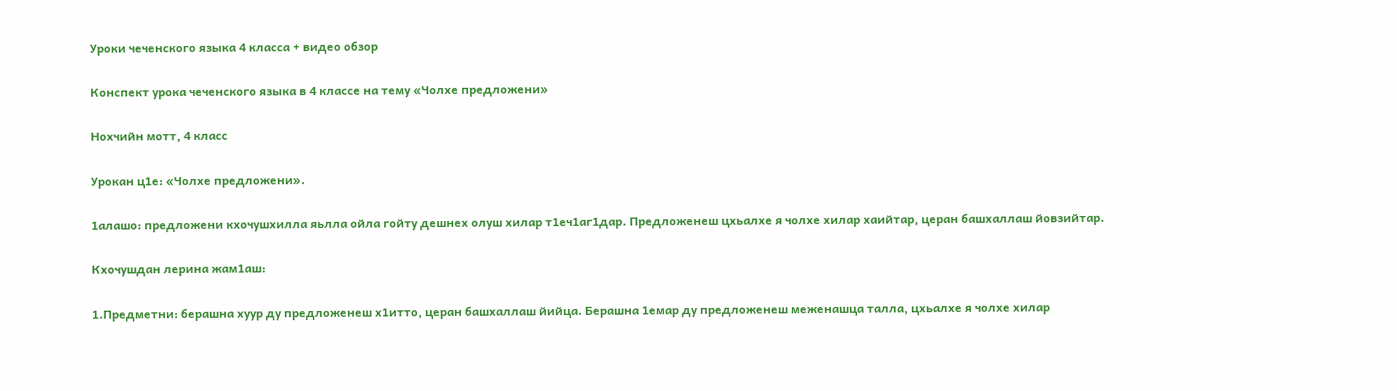Уроки чеченского языка 4 класса + видео обзор

Конспект урока чеченского языка в 4 классе на тему «Чолхе предложени»

Нохчийн мотт, 4 класс

Урокан ц1е: «Чолхе предложени».

1алашо: предложени кхочушхилла яьлла ойла гойту дешнех олуш хилар т1еч1аг1дар. Предложенеш цхьалхе я чолхе хилар хаийтар, церан башхаллаш йовзийтар.

Кхочушдан лерина жам1аш:

1.Предметни: берашна хуур ду предложенеш х1итто, церан башхаллаш йийца. Берашна 1емар ду предложенеш меженашца талла, цхьалхе я чолхе хилар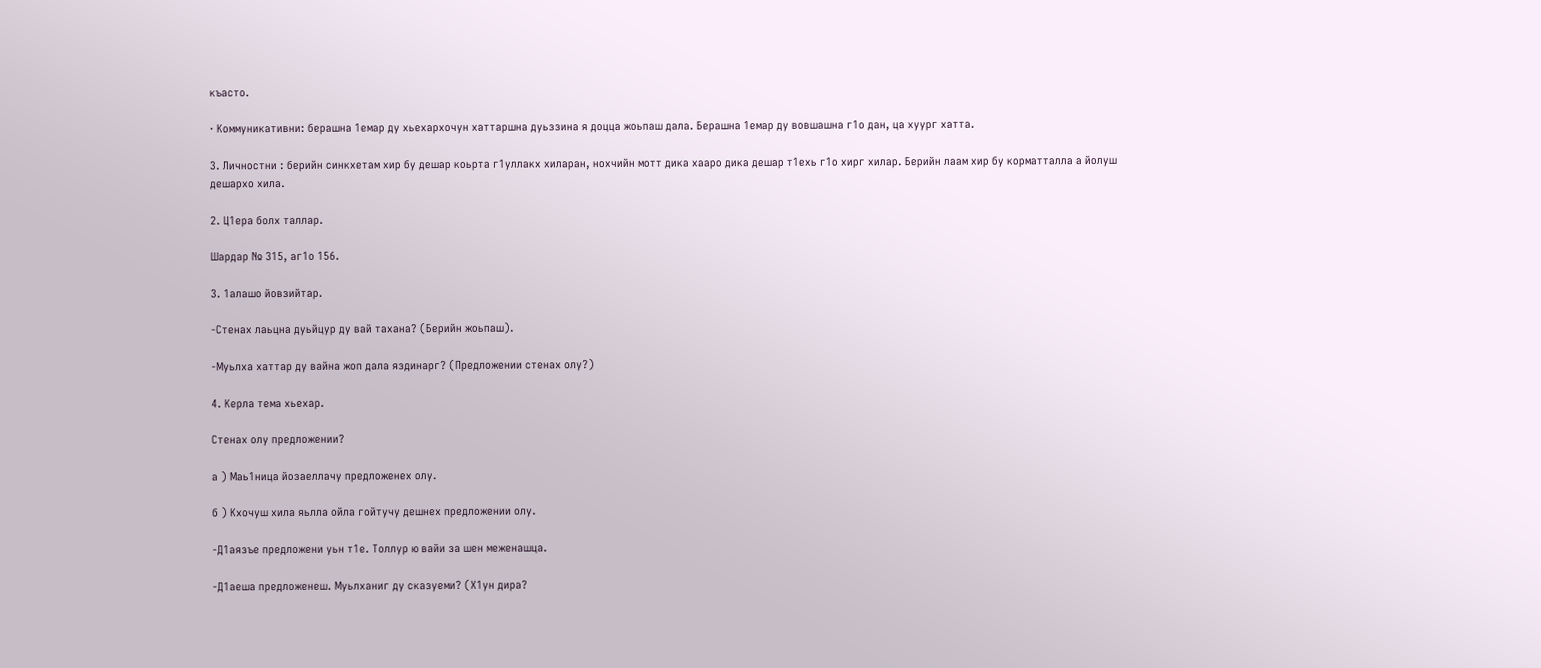къасто.

· Коммуникативни: берашна 1емар ду хьехархочун хаттаршна дуьззина я доцца жоьпаш дала. Берашна 1емар ду вовшашна г1о дан, ца хуург хатта.

3. Личностни : берийн синкхетам хир бу дешар коьрта г1уллакх хиларан, нохчийн мотт дика хааро дика дешар т1ехь г1о хирг хилар. Берийн лаам хир бу корматталла а йолуш дешархо хила.

2. Ц1ера болх таллар.

Шардар № 315, аг1о 156.

3. 1алашо йовзийтар.

-Стенах лаьцна дуьйцур ду вай тахана? (Берийн жоьпаш).

-Муьлха хаттар ду вайна жоп дала яздинарг? (Предложении стенах олу?)

4. Керла тема хьехар.

Стенах олу предложении?

а ) Маь1ница йозаеллачу предложенех олу.

б ) Кхочуш хила яьлла ойла гойтучу дешнех предложении олу.

-Д1аязъе предложени уьн т1е. Толлур ю вайи за шен меженашца.

-Д1аеша предложенеш. Муьлханиг ду сказуеми? (Х1ун дира?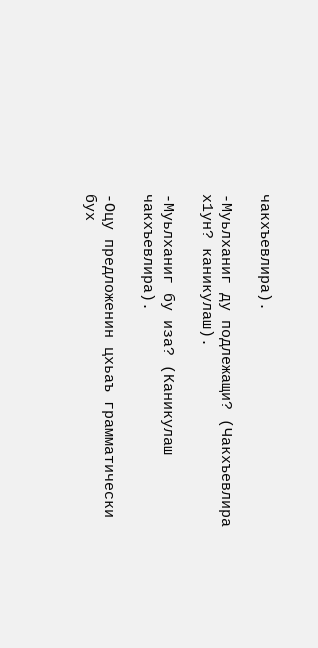чакхъевлира).

-Муьлханиг ду подлежащи? (Чакхъевлира х1ун? каникулаш).

-Муьлханиг бу иза? (Каникулаш чакхъевлира).

-Оцу предложенин цхьаъ грамматически бух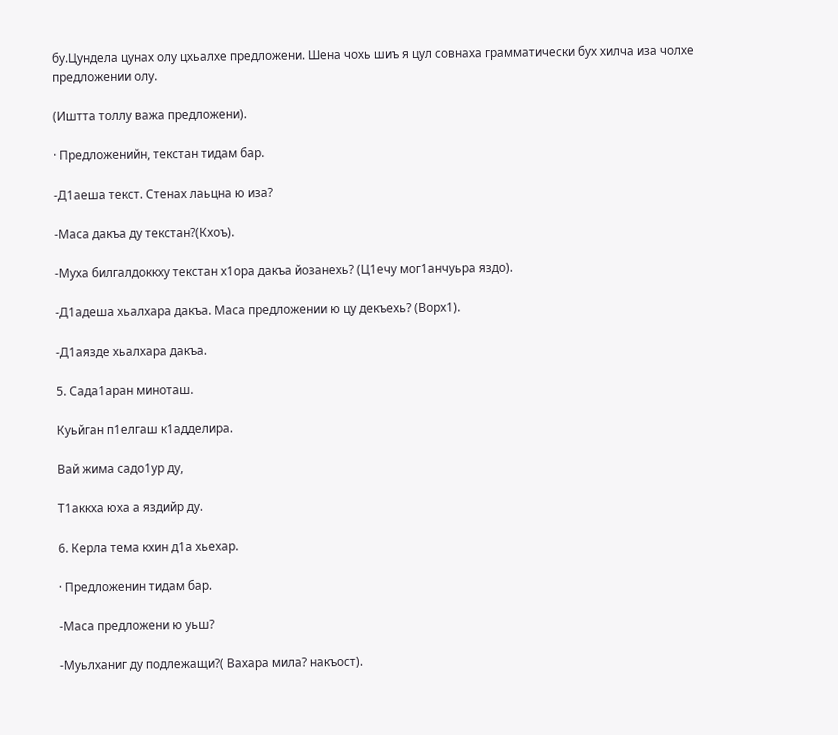бу.Цундела цунах олу цхьалхе предложени. Шена чохь шиъ я цул совнаха грамматически бух хилча иза чолхе предложении олу.

(Иштта толлу важа предложени).

· Предложенийн, текстан тидам бар.

-Д1аеша текст. Стенах лаьцна ю иза?

-Маса дакъа ду текстан?(Кхоъ).

-Муха билгалдоккху текстан х1ора дакъа йозанехь? (Ц1ечу мог1анчуьра яздо).

-Д1адеша хьалхара дакъа. Маса предложении ю цу декъехь? (Ворх1).

-Д1аязде хьалхара дакъа.

5. Сада1аран миноташ.

Куьйган п1елгаш к1адделира.

Вай жима садо1ур ду,

Т1аккха юха а яздийр ду.

6. Керла тема кхин д1а хьехар.

· Предложенин тидам бар.

-Маса предложени ю уьш?

-Муьлханиг ду подлежащи?( Вахара мила? накъост).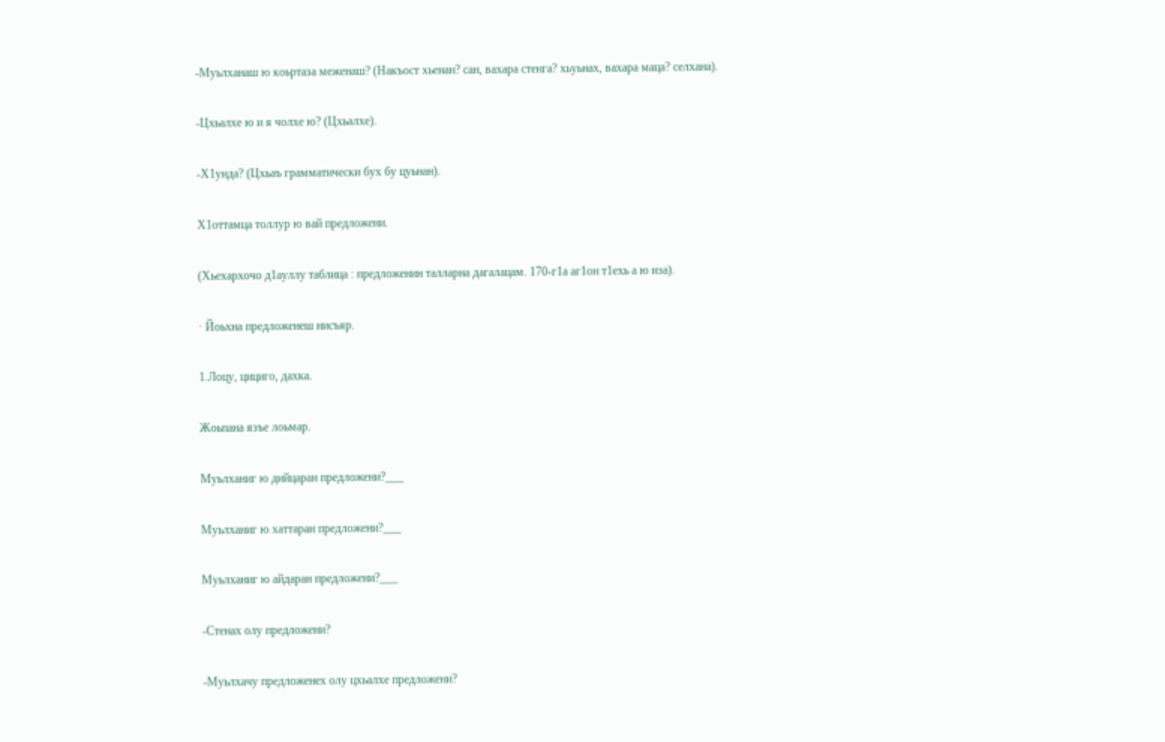-Муьлханаш ю коьртаза меженаш? (Накъост хьенан? сан, вахара стенга? хьуьнах, вахара маца? селхана).

-Цхьалхе ю и я чолхе ю? (Цхьалхе).

-Х1унда? (Цхьаъ грамматически бух бу цуьнан).

Х1оттамца толлур ю вай предложени.

(Хьехархочо д1ауллу таблица : предложенин талларна дагалацам. 170-г1а аг1он т1ехь а ю иза).

· Йоьхна предложенеш нисъяр.

1.Лоцу, цициго, дахка.

Жоьпана язъе лоьмар.

Муьлханиг ю дийцаран предложени?___

Муьлханиг ю хаттаран предложени?___

Муьлханиг ю айдаран предложени?___

-Стенах олу предложени?

-Муьлхачу предложенех олу цхьалхе предложени?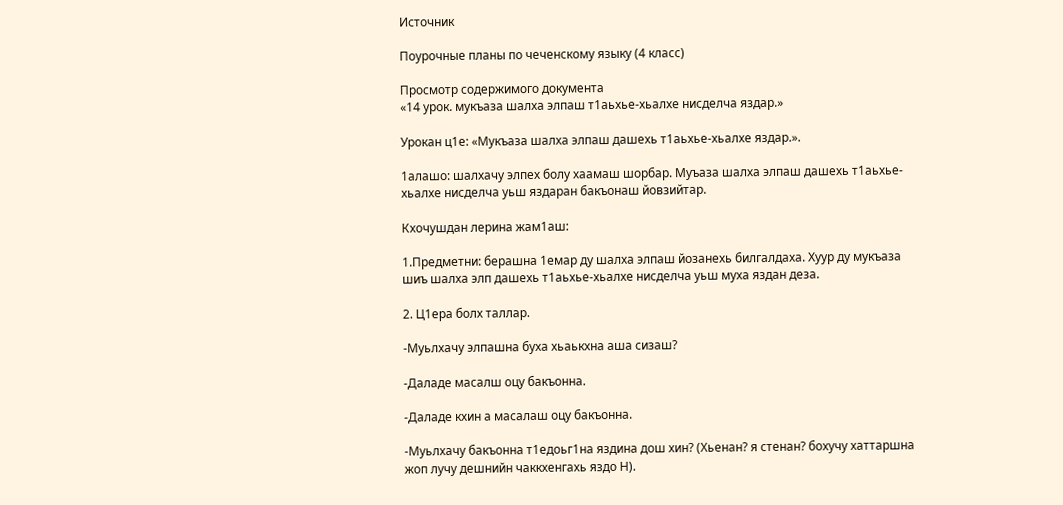Источник

Поурочные планы по чеченскому языку (4 класс)

Просмотр содержимого документа
«14 урок. мукъаза шалха элпаш т1аьхье-хьалхе нисделча яздар.»

Урокан ц1е: «Мукъаза шалха элпаш дашехь т1аьхье-хьалхе яздар.».

1алашо: шалхачу элпех болу хаамаш шорбар. Муъаза шалха элпаш дашехь т1аьхье-хьалхе нисделча уьш яздаран бакъонаш йовзийтар.

Кхочушдан лерина жам1аш:

1.Предметни: берашна 1емар ду шалха элпаш йозанехь билгалдаха. Хуур ду мукъаза шиъ шалха элп дашехь т1аьхье-хьалхе нисделча уьш муха яздан деза.

2. Ц1ера болх таллар.

-Муьлхачу элпашна буха хьаькхна аша сизаш?

-Даладе масалш оцу бакъонна.

-Даладе кхин а масалаш оцу бакъонна.

-Муьлхачу бакъонна т1едоьг1на яздина дош хин? (Хьенан? я стенан? бохучу хаттаршна жоп лучу дешнийн чаккхенгахь яздо Н).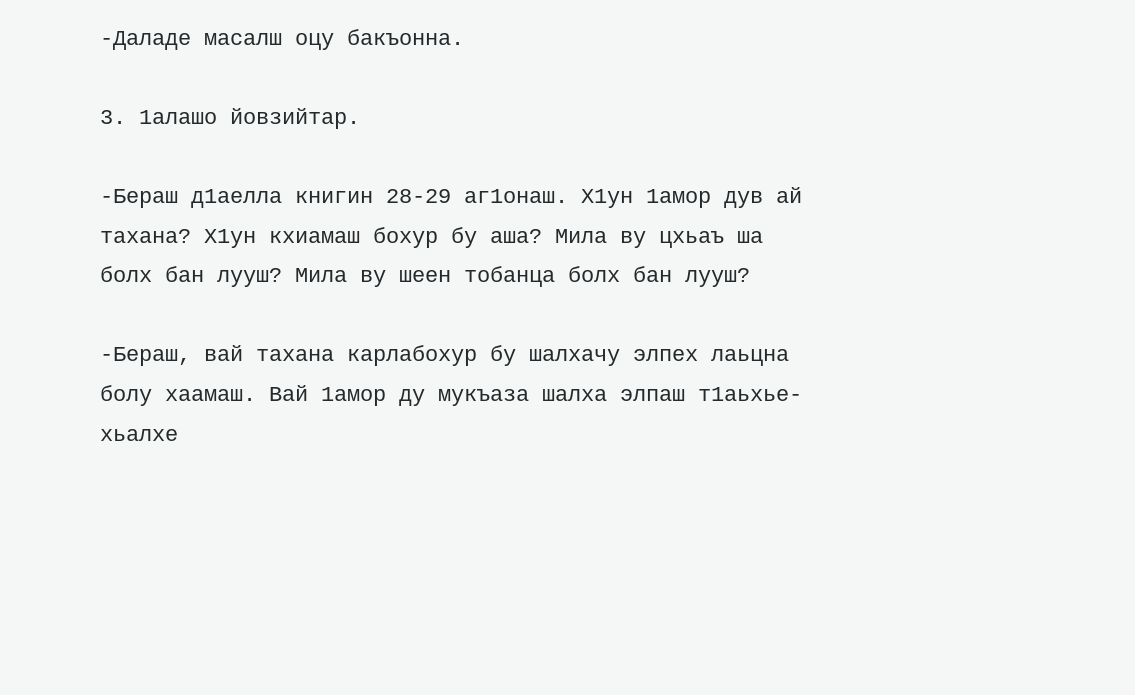-Даладе масалш оцу бакъонна.

3. 1алашо йовзийтар.

-Бераш д1аелла книгин 28-29 аг1онаш. Х1ун 1амор дув ай тахана? Х1ун кхиамаш бохур бу аша? Мила ву цхьаъ ша болх бан лууш? Мила ву шеен тобанца болх бан лууш?

-Бераш, вай тахана карлабохур бу шалхачу элпех лаьцна болу хаамаш. Вай 1амор ду мукъаза шалха элпаш т1аьхье-хьалхе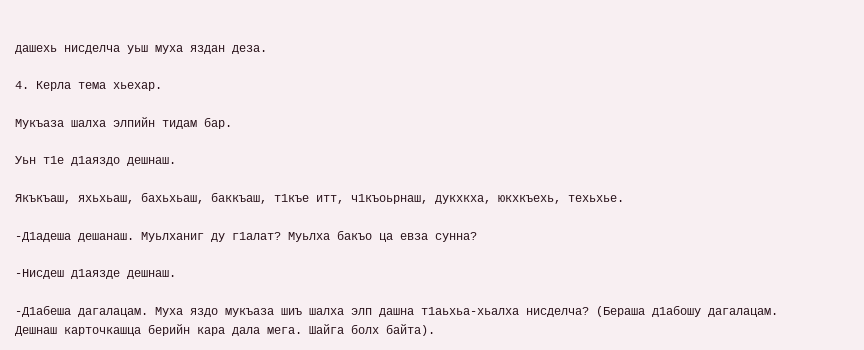дашехь нисделча уьш муха яздан деза.

4. Керла тема хьехар.

Мукъаза шалха элпийн тидам бар.

Уьн т1е д1аяздо дешнаш.

Якъкъаш, яхьхьаш, бахьхьаш, баккъаш, т1къе итт, ч1къоьрнаш, дукхкха, юкхкъехь, техьхье.

-Д1адеша дешанаш. Муьлханиг ду г1алат? Муьлха бакъо ца евза сунна?

-Нисдеш д1аязде дешнаш.

-Д1абеша дагалацам. Муха яздо мукъаза шиъ шалха элп дашна т1аьхьа-хьалха нисделча? (Бераша д1абошу дагалацам. Дешнаш карточкашца берийн кара дала мега. Шайга болх байта).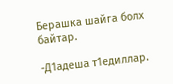Берашка шайга болх байтар.

-Д1адеша т1едиллар.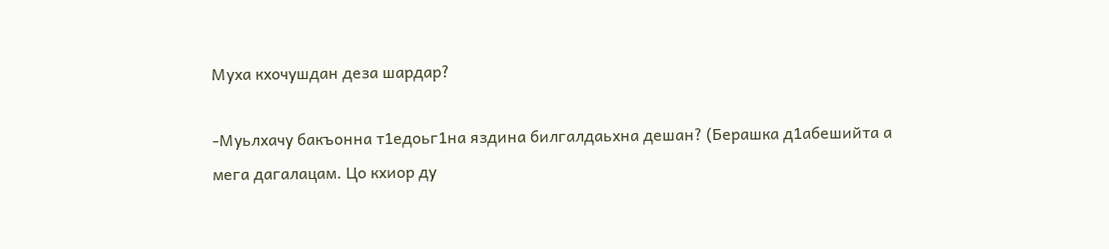Муха кхочушдан деза шардар?

-Муьлхачу бакъонна т1едоьг1на яздина билгалдаьхна дешан? (Берашка д1абешийта а мега дагалацам. Цо кхиор ду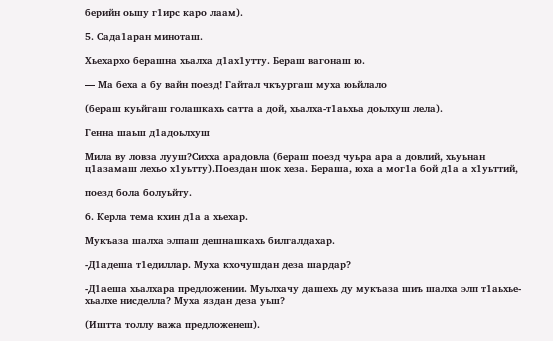берийн оьшу г1ирс каро лаам).

5. Сада1аран миноташ.

Хьехархо берашна хьалха д1ах1утту. Бераш вагонаш ю.

— Ма беха а бу вайн поезд! Гайтал чкъургаш муха юьйлало

(бераш куьйгаш голашкахь сатта а дой, хьалха-т1аьхьа доьлхуш лела).

Генна шаьш д1адоьлхуш

Мила ву ловза лууш?Сихха арадовла (бераш поезд чуьра ара а довлий, хьуьнан ц1азамаш лехьо х1уьтту).Поездан шок хеза. Бераша, юха а мог1а бой д1а а х1уьттий,

поезд бола болуьйту.

6. Керла тема кхин д1а а хьехар.

Мукъаза шалха элпаш дешнашкахь билгалдахар.

-Д1адеша т1едиллар. Муха кхочушдан деза шардар?

-Д1аеша хьалхара предложении. Муьлхачу дашехь ду мукъаза шиъ шалха элп т1аьхье-хьалхе нисделла? Муха яздан деза уьш?

(Иштта толлу важа предложенеш).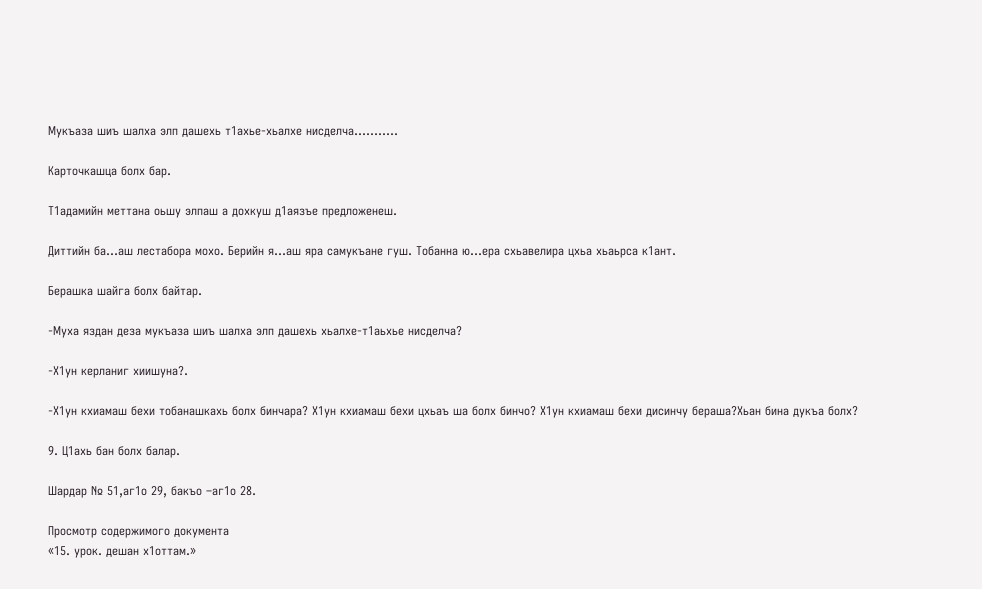Мукъаза шиъ шалха элп дашехь т1ахье-хьалхе нисделча………..

Карточкашца болх бар.

Т1адамийн меттана оьшу элпаш а дохкуш д1аязъе предложенеш.

Диттийн ба…аш лестабора мохо. Берийн я…аш яра самукъане гуш. Тобанна ю…ера схьавелира цхьа хьаьрса к1ант.

Берашка шайга болх байтар.

-Муха яздан деза мукъаза шиъ шалха элп дашехь хьалхе-т1аьхье нисделча?

-Х1ун керланиг хиишуна?.

-Х1ун кхиамаш бехи тобанашкахь болх бинчара? Х1ун кхиамаш бехи цхьаъ ша болх бинчо? Х1ун кхиамаш бехи дисинчу бераша?Хьан бина дукъа болх?

9. Ц1ахь бан болх балар.

Шардар № 51,аг1о 29, бакъо –аг1о 28.

Просмотр содержимого документа
«15. урок. дешан х1оттам.»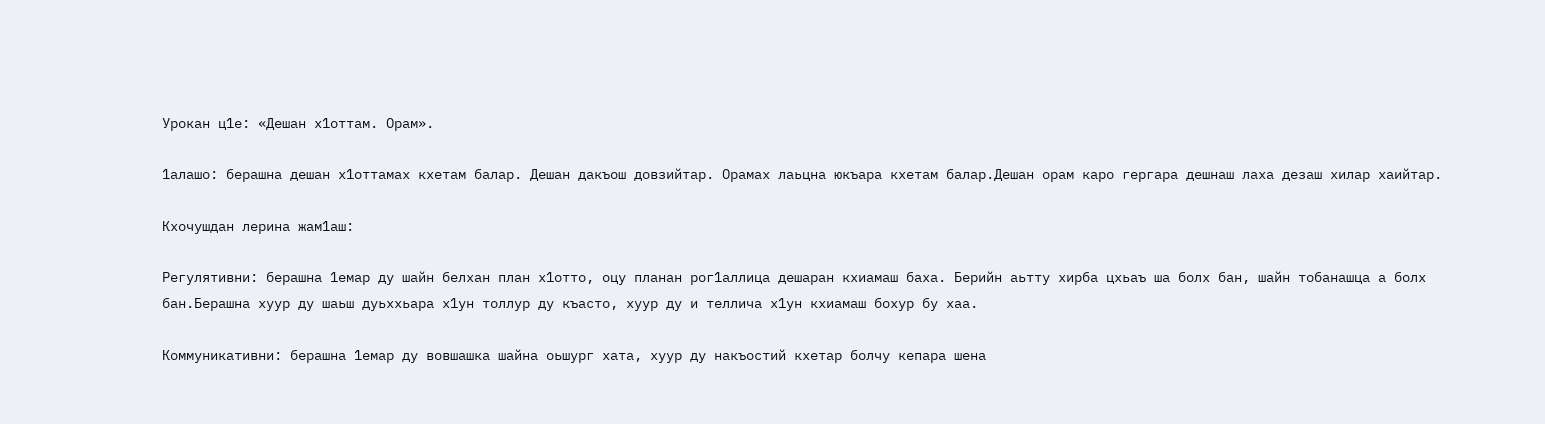Урокан ц1е: «Дешан х1оттам. Орам».

1алашо: берашна дешан х1оттамах кхетам балар. Дешан дакъош довзийтар. Орамах лаьцна юкъара кхетам балар.Дешан орам каро гергара дешнаш лаха дезаш хилар хаийтар.

Кхочушдан лерина жам1аш:

Регулятивни: берашна 1емар ду шайн белхан план х1отто, оцу планан рог1аллица дешаран кхиамаш баха. Берийн аьтту хирба цхьаъ ша болх бан, шайн тобанашца а болх бан.Берашна хуур ду шаьш дуьххьара х1ун толлур ду къасто, хуур ду и теллича х1ун кхиамаш бохур бу хаа.

Коммуникативни: берашна 1емар ду вовшашка шайна оьшург хата, хуур ду накъостий кхетар болчу кепара шена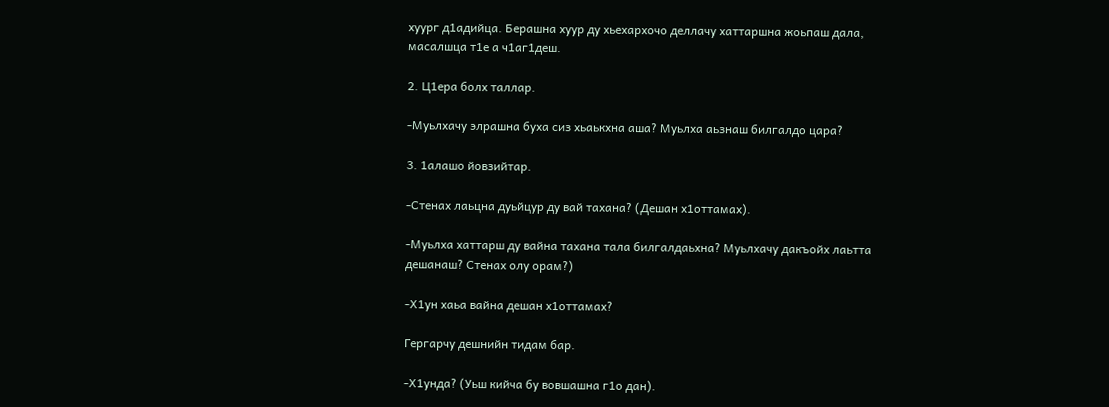хуург д1адийца. Берашна хуур ду хьехархочо деллачу хаттаршна жоьпаш дала, масалшца т1е а ч1аг1деш.

2. Ц1ера болх таллар.

-Муьлхачу элрашна буха сиз хьаькхна аша? Муьлха аьзнаш билгалдо цара?

3. 1алашо йовзийтар.

-Стенах лаьцна дуьйцур ду вай тахана? (Дешан х1оттамах).

-Муьлха хаттарш ду вайна тахана тала билгалдаьхна? Муьлхачу дакъойх лаьтта дешанаш? Стенах олу орам?)

-Х1ун хаьа вайна дешан х1оттамах?

Гергарчу дешнийн тидам бар.

-Х1унда? (Уьш кийча бу вовшашна г1о дан).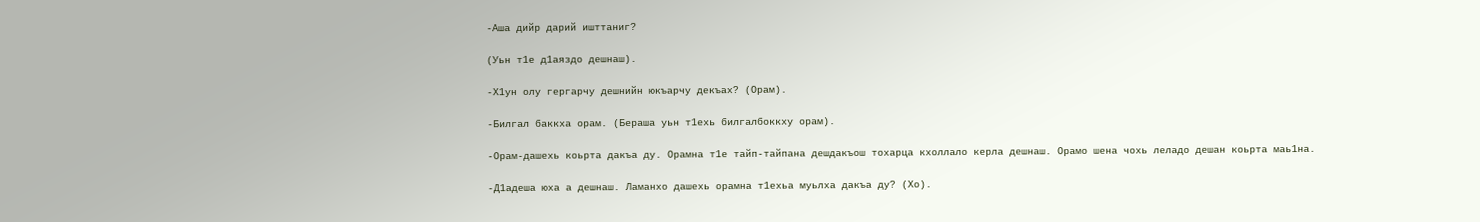-Аша дийр дарий ишттаниг?

(Уьн т1е д1аяздо дешнаш).

-Х1ун олу гергарчу дешнийн юкъарчу декъах? (Орам).

-Билгал баккха орам. (Бераша уьн т1ехь билгалбоккху орам).

-Орам-дашехь коьрта дакъа ду. Орамна т1е тайп-тайпана дешдакъош тохарца кхоллало керла дешнаш. Орамо шена чохь леладо дешан коьрта маь1на.

-Д1адеша юха а дешнаш. Ламанхо дашехь орамна т1ехьа муьлха дакъа ду? (Хо).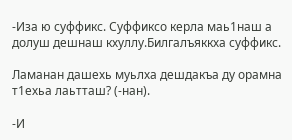-Иза ю суффикс. Суффиксо керла маь1наш а долуш дешнаш кхуллу.Билгалъяккха суффикс.

Ламанан дашехь муьлха дешдакъа ду орамна т1ехьа лаьтташ? (-нан).

-И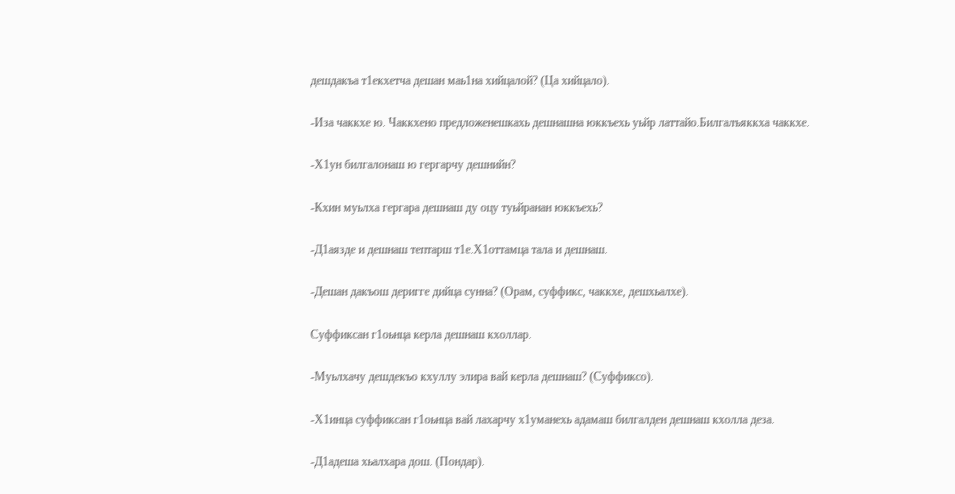дешдакъа т1екхетча дешан маь1на хийцалой? (Ца хийцало).

-Иза чаккхе ю. Чаккхено предложенешкахь дешнашна юккъехь уьйр латтайо.Билгалъяккха чаккхе.

-Х1ун билгалонаш ю гергарчу дешнийн?

-Кхин муьлха гергара дешнаш ду оцу туьйранан юккъехь?

-Д1аязде и дешнаш тептарш т1е.Х1оттамца тала и дешнаш.

-Дешан дакъош деригге дийца сунна? (Орам, суффикс, чаккхе, дешхьалхе).

Суффиксан г1оьнца керла дешнаш кхоллар.

-Муьлхачу дешдекъо кхуллу элира вай керла дешнаш? (Суффиксо).

-Х1инца суффиксан г1оьнца вай лахарчу х1уманехь адамаш билгалден дешнаш кхолла деза.

-Д1адеша хьалхара дош. (Пондар).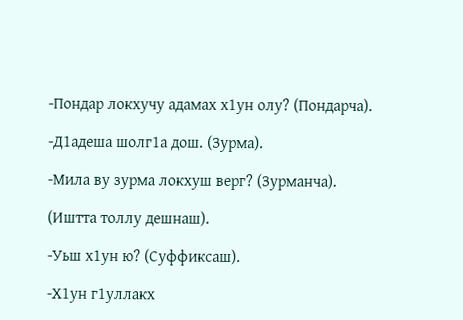-Пондар локхучу адамах х1ун олу? (Пондарча).

-Д1адеша шолг1а дош. (Зурма).

-Мила ву зурма локхуш верг? (Зурманча).

(Иштта толлу дешнаш).

-Уьш х1ун ю? (Суффиксаш).

-Х1ун г1уллакх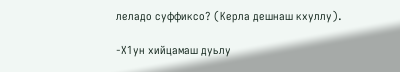леладо суффиксо? (Керла дешнаш кхуллу).

-Х1ун хийцамаш дуьлу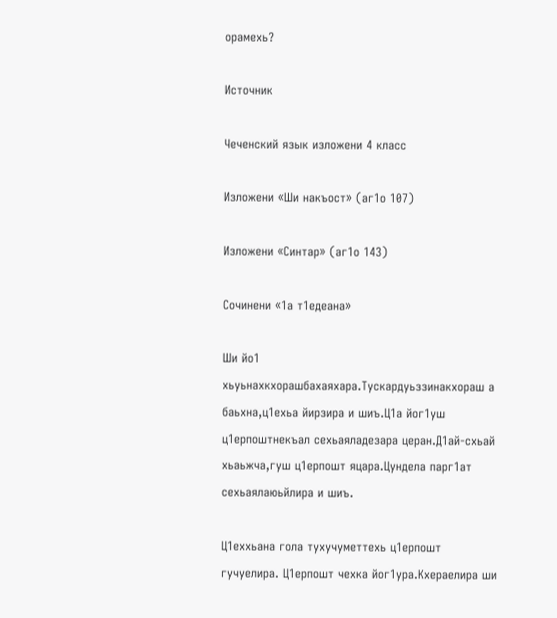орамехь?

Источник

Чеченский язык изложени 4 класс

Изложени «Ши накъост» (аг1о 107)

Изложени «Синтар» (аг1о 143)

Сочинени «1а т1едеана»

Ши йо1 хьуьнахкхорашбахаяхара.Тускардуьззинакхораш а баьхна,ц1ехьа йирзира и шиъ.Ц1а йог1уш ц1ерпоштнекъал сехьаяладезара церан.Д1ай-схьай хьаьжча,гуш ц1ерпошт яцара.Цундела парг1ат сехьаялаюьйлира и шиъ.

Ц1еххьана гола тухучуметтехь ц1ерпошт гучуелира. Ц1ерпошт чехка йог1ура.Кхераелира ши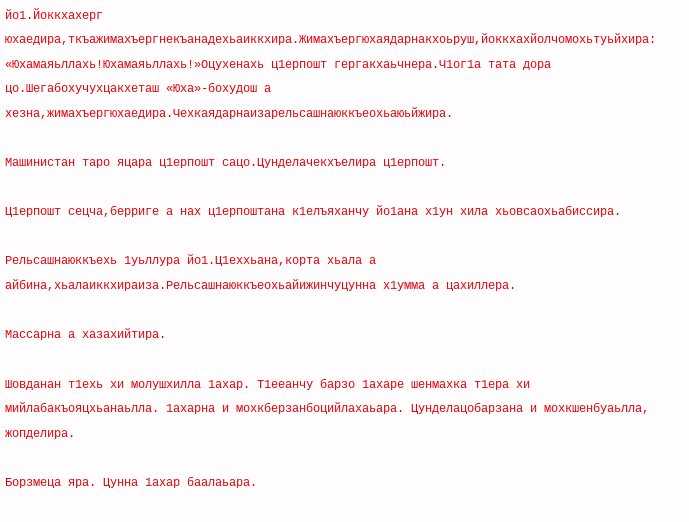йо1.Йоккхахерг юхаедира,ткъажимахъергнекъанадехьаиккхира.Жимахъергюхаядарнакхоьруш,йоккхахйолчомохьтуьйхира: «Юхамаяьллахь!Юхамаяьллахь!»Оцухенахь ц1ерпошт гергакхаьчнера.Ч1ог1а тата дора цо.Шегабохучухцакхеташ «Юха»-бохудош а хезна,жимахъергюхаедира.Чехкаядарнаизарельсашнаюккъеохьаюьйжира.

Машинистан таро яцара ц1ерпошт сацо.Цунделачекхъелира ц1ерпошт.

Ц1ерпошт сецча,берриге а нах ц1ерпоштана к1елъяханчу йо1ана х1ун хила хьовсаохьабиссира.

Рельсашнаюккъехь 1уьллура йо1.Ц1еххьана,корта хьала а айбина,хьалаиккхираиза.Рельсашнаюккъеохьайижинчуцунна х1умма а цахиллера.

Массарна а хазахийтира.

Шовданан т1ехь хи молушхилла 1ахар. Т1ееанчу барзо 1ахаре шенмахка т1ера хи мийлабакъояцхьанаьлла. 1ахарна и мохкберзанбоцийлахаьара. Цунделацобарзана и мохкшенбуаьлла, жопделира.

Борзмеца яра. Цунна 1ахар баалаьара.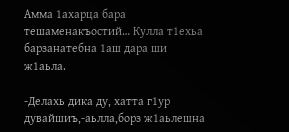Амма 1ахарца бара тешаменакъостий… Кулла т1ехьа барзанатебна 1аш дара ши ж1аьла.

-Делахь дика ду, хатта г1ур дувайшиъ,-аьлла,борз ж1аьлешна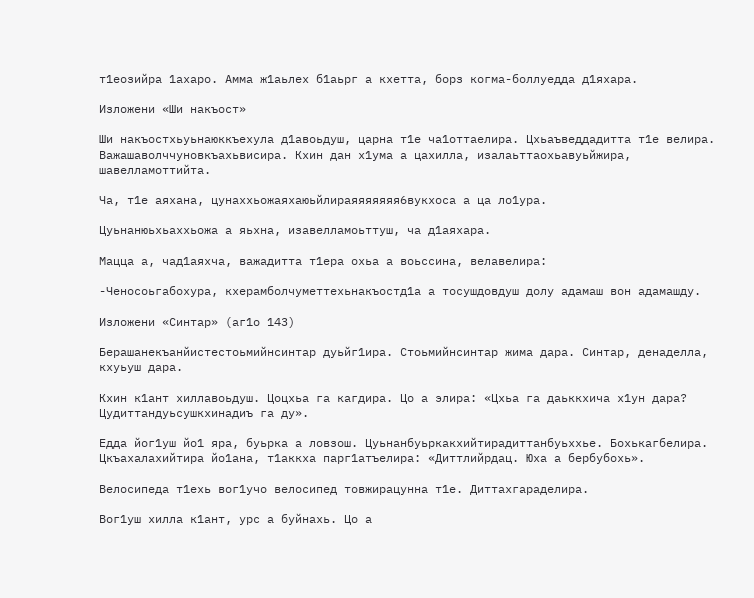т1еозийра 1ахаро. Амма ж1аьлех б1аьрг а кхетта, борз когма-боллуедда д1яхара.

Изложени «Ши накъост»

Ши накъостхьуьнаюккъехула д1авоьдуш, царна т1е ча1оттаелира. Цхьаъведдадитта т1е велира. Важашаволччуновкъахьвисира. Кхин дан х1ума а цахилла, изалаьттаохьавуьйжира, шавелламоттийта.

Ча, т1е аяхана, цунаххьожаяхаюьйлираяяяяяяя6вукхоса а ца ло1ура.

Цуьнанюьхьаххьожа а яьхна, изавелламоьттуш, ча д1аяхара.

Мацца а, чад1аяхча, важадитта т1ера охьа а воьссина, велавелира:

-Ченосоьгабохура, кхерамболчуметтехьнакъостд1а а тосушдовдуш долу адамаш вон адамашду.

Изложени «Синтар» (аг1о 143)

Берашанекъанйистестоьмийнсинтар дуьйг1ира. Стоьмийнсинтар жима дара. Синтар, денаделла, кхуьуш дара.

Кхин к1ант хиллавоьдуш. Цоцхьа га кагдира. Цо а элира: «Цхьа га даьккхича х1ун дара? Цудиттандуьсушкхинадиъ га ду».

Едда йог1уш йо1 яра, буьрка а ловзош. Цуьнанбуьркакхийтирадиттанбуьххье. Бохькагбелира. Цкъахалахийтира йо1ана, т1аккха парг1атъелира: «Диттлийрдац. Юха а бербубохь».

Велосипеда т1ехь вог1учо велосипед товжирацунна т1е. Диттахгараделира.

Вог1уш хилла к1ант, урс а буйнахь. Цо а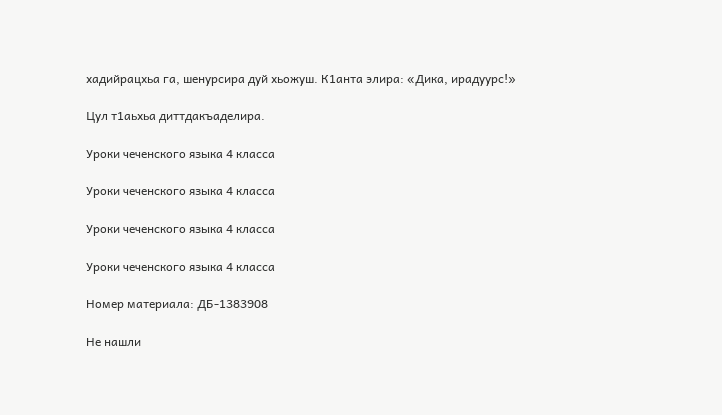хадийрацхьа га, шенурсира дуй хьожуш. К1анта элира: «Дика, ирадуурс!»

Цул т1аьхьа диттдакъаделира.

Уроки чеченского языка 4 класса

Уроки чеченского языка 4 класса

Уроки чеченского языка 4 класса

Уроки чеченского языка 4 класса

Номер материала: ДБ-1383908

Не нашли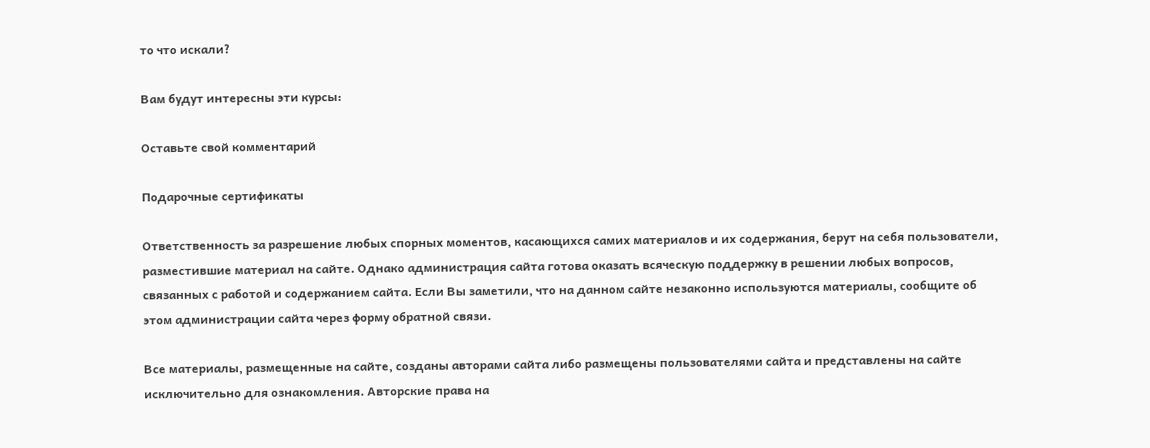то что искали?

Вам будут интересны эти курсы:

Оставьте свой комментарий

Подарочные сертификаты

Ответственность за разрешение любых спорных моментов, касающихся самих материалов и их содержания, берут на себя пользователи, разместившие материал на сайте. Однако администрация сайта готова оказать всяческую поддержку в решении любых вопросов, связанных с работой и содержанием сайта. Если Вы заметили, что на данном сайте незаконно используются материалы, сообщите об этом администрации сайта через форму обратной связи.

Все материалы, размещенные на сайте, созданы авторами сайта либо размещены пользователями сайта и представлены на сайте исключительно для ознакомления. Авторские права на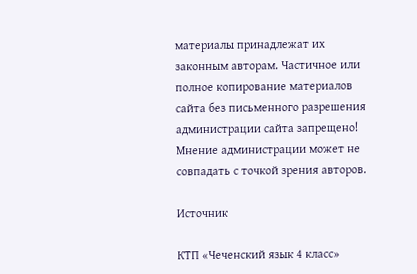материалы принадлежат их законным авторам. Частичное или полное копирование материалов сайта без письменного разрешения администрации сайта запрещено! Мнение администрации может не совпадать с точкой зрения авторов.

Источник

КТП «Чеченский язык 4 класс»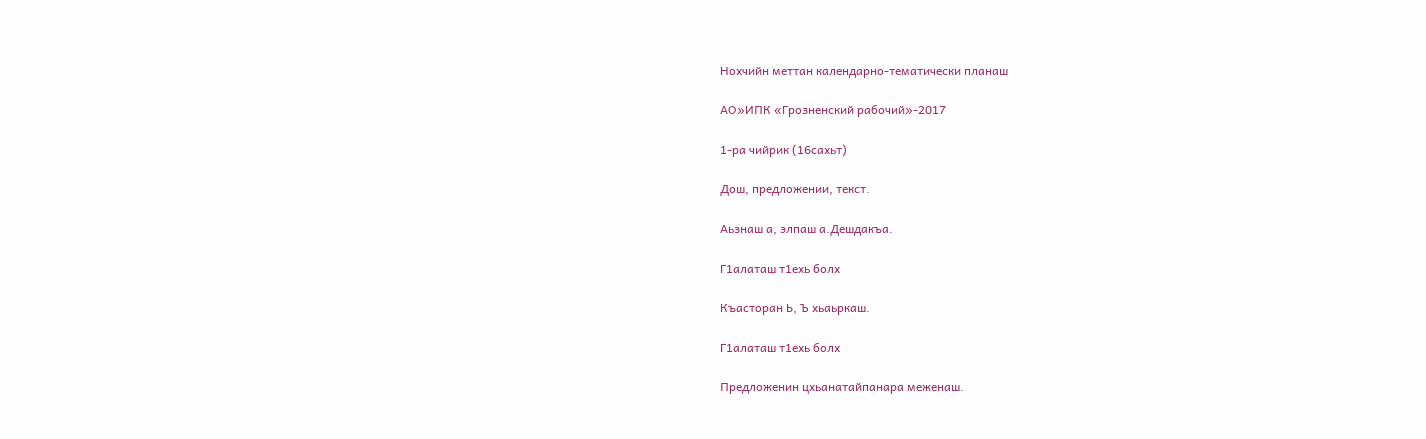Нохчийн меттан календарно-тематически планаш

АО»ИПК «Грозненский рабочий»-2017

1-ра чийрик (16сахьт)

Дош, предложении, текст.

Аьзнаш а, элпаш а.Дешдакъа.

Г1алаташ т1ехь болх

Къасторан Ь, Ъ хьаьркаш.

Г1алаташ т1ехь болх

Предложенин цхьанатайпанара меженаш.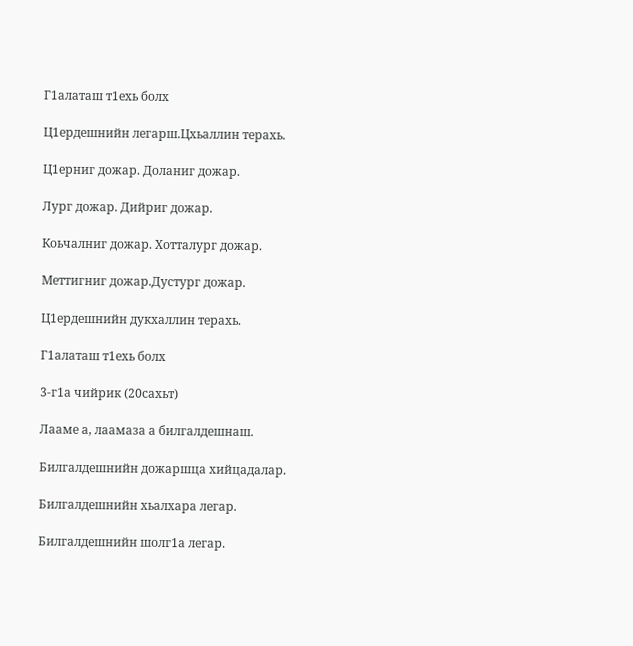Г1алаташ т1ехь болх

Ц1ердешнийн легарш.Цхьаллин терахь.

Ц1ерниг дожар. Доланиг дожар.

Лург дожар. Дийриг дожар.

Коьчалниг дожар. Хотталург дожар.

Меттигниг дожар.Дустург дожар.

Ц1ердешнийн дукхаллин терахь.

Г1алаташ т1ехь болх

3-г1а чийрик (20сахьт)

Лааме а, лаамаза а билгалдешнаш.

Билгалдешнийн дожаршца хийцадалар.

Билгалдешнийн хьалхара легар.

Билгалдешнийн шолг1а легар.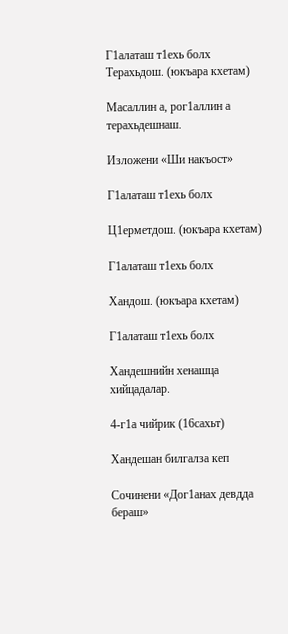Г1алаташ т1ехь болх Терахьдош. (юкъара кхетам)

Масаллин а, рог1аллин а терахьдешнаш.

Изложени «Ши накъост»

Г1алаташ т1ехь болх

Ц1ерметдош. (юкъара кхетам)

Г1алаташ т1ехь болх

Хандош. (юкъара кхетам)

Г1алаташ т1ехь болх

Хандешнийн хенашца хийцадалар.

4-г1а чийрик (16сахьт)

Хандешан билгалза кеп

Сочинени «Дог1анах девдда бераш»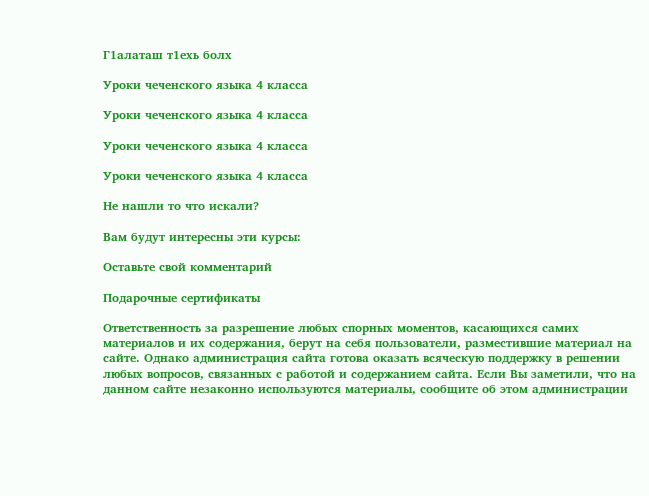Г1алаташ т1ехь болх

Уроки чеченского языка 4 класса

Уроки чеченского языка 4 класса

Уроки чеченского языка 4 класса

Уроки чеченского языка 4 класса

Не нашли то что искали?

Вам будут интересны эти курсы:

Оставьте свой комментарий

Подарочные сертификаты

Ответственность за разрешение любых спорных моментов, касающихся самих материалов и их содержания, берут на себя пользователи, разместившие материал на сайте. Однако администрация сайта готова оказать всяческую поддержку в решении любых вопросов, связанных с работой и содержанием сайта. Если Вы заметили, что на данном сайте незаконно используются материалы, сообщите об этом администрации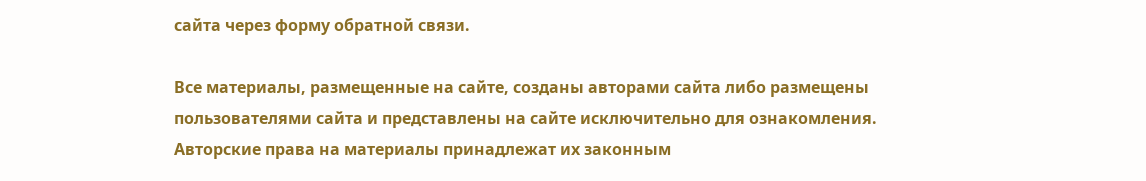сайта через форму обратной связи.

Все материалы, размещенные на сайте, созданы авторами сайта либо размещены пользователями сайта и представлены на сайте исключительно для ознакомления. Авторские права на материалы принадлежат их законным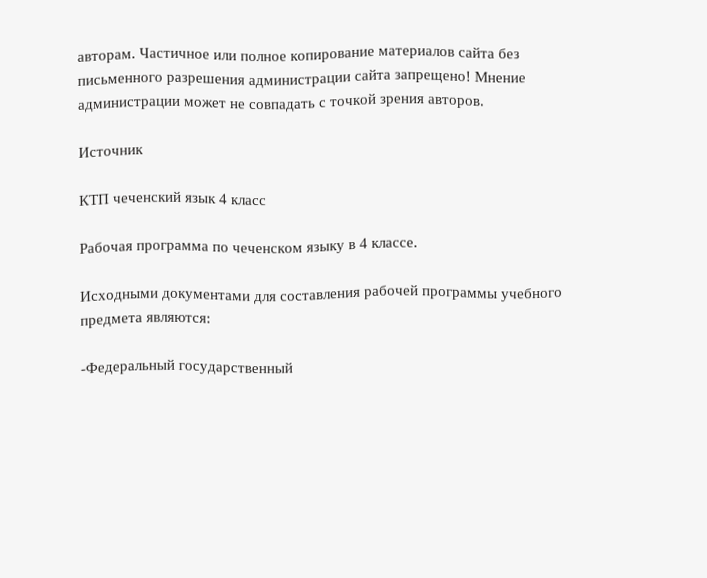авторам. Частичное или полное копирование материалов сайта без письменного разрешения администрации сайта запрещено! Мнение администрации может не совпадать с точкой зрения авторов.

Источник

КТП чеченский язык 4 класс

Рабочая программа по чеченском языку в 4 классе.

Исходными документами для составления рабочей программы учебного предмета являются:

-Федеральный государственный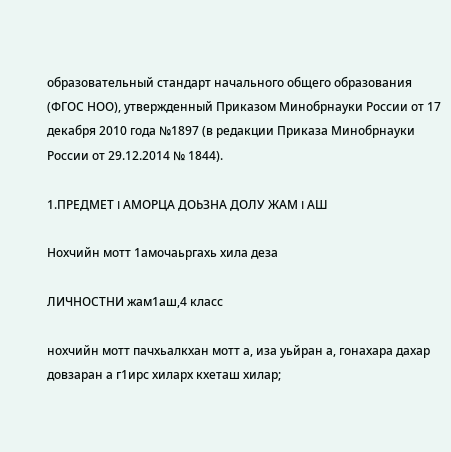образовательный стандарт начального общего образования (ФГОС НОО), утвержденный Приказом Минобрнауки России от 17 декабря 2010 года №1897 (в редакции Приказа Минобрнауки России от 29.12.2014 № 1844).

1.ПРЕДМЕТ I АМОРЦА ДОЬЗНА ДОЛУ ЖАМ I АШ

Нохчийн мотт 1амочаьргахь хила деза

ЛИЧНОСТНИ жам1аш,4 класс

нохчийн мотт пачхьалкхан мотт а, иза уьйран а, гонахара дахар довзаран а г1ирс хиларх кхеташ хилар;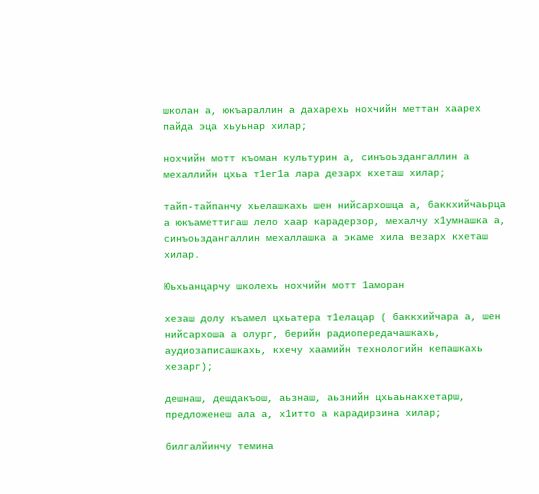школан а, юкъараллин а дахарехь нохчийн меттан хаарех пайда эца хьуьнар хилар;

нохчийн мотт къоман культурин а, синъоьздангаллин а мехаллийн цхьа т1ег1а лара дезарх кхеташ хилар;

тайп-тайпанчу хьелашкахь шен нийсархошца а, баккхийчаьрца а юкъаметтигаш лело хаар карадерзор, мехалчу х1умнашка а, синъоьздангаллин мехаллашка а экаме хила везарх кхеташ хилар.

Юьхьанцарчу школехь нохчийн мотт 1аморан

хезаш долу къамел цхьатера т1елацар ( баккхийчара а, шен нийсархоша а олург, берийн радиопередачашкахь, аудиозаписашкахь, кхечу хаамийн технологийн кепашкахь хезарг);

дешнаш, дешдакъош, аьзнаш, аьзнийн цхьаьнакхетарш, предложенеш ала а, х1итто а карадирзина хилар;

билгалйинчу темина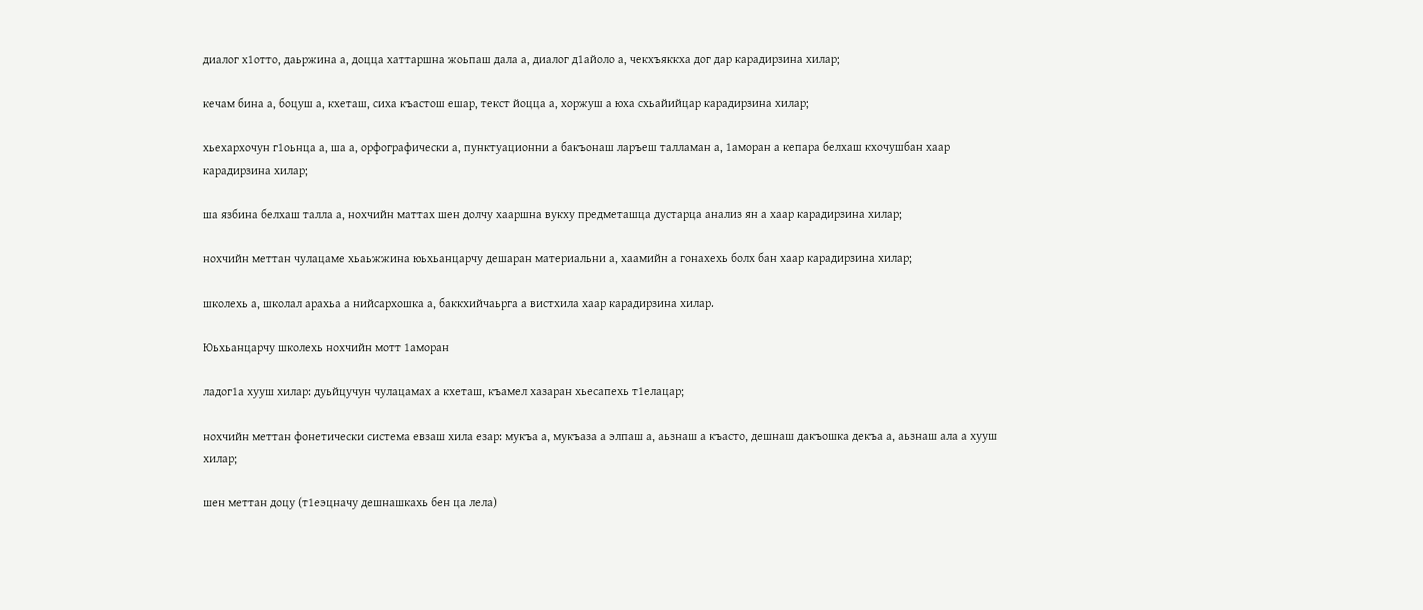диалог х1отто, даьржина а, доцца хаттаршна жоьпаш дала а, диалог д1айоло а, чекхъяккха дог дар карадирзина хилар;

кечам бина а, боцуш а, кхеташ, сиха къастош ешар, текст йоцца а, хоржуш а юха схьайийцар карадирзина хилар;

хьехархочун г1оьнца а, ша а, орфографически а, пунктуационни а бакъонаш ларъеш талламан а, 1аморан а кепара белхаш кхочушбан хаар карадирзина хилар;

ша язбина белхаш талла а, нохчийн маттах шен долчу хааршна вукху предметашца дустарца анализ ян а хаар карадирзина хилар;

нохчийн меттан чулацаме хьаьжжина юьхьанцарчу дешаран материальни а, хаамийн а гонахехь болх бан хаар карадирзина хилар;

школехь а, школал арахьа а нийсархошка а, баккхийчаьрга а вистхила хаар карадирзина хилар.

Юьхьанцарчу школехь нохчийн мотт 1аморан

ладог1а хууш хилар: дуьйцучун чулацамах а кхеташ, къамел хазаран хьесапехь т1елацар;

нохчийн меттан фонетически система евзаш хила езар: мукъа а, мукъаза а элпаш а, аьзнаш а къасто, дешнаш дакъошка декъа а, аьзнаш ала а хууш хилар;

шен меттан доцу (т1еэцначу дешнашкахь бен ца лела)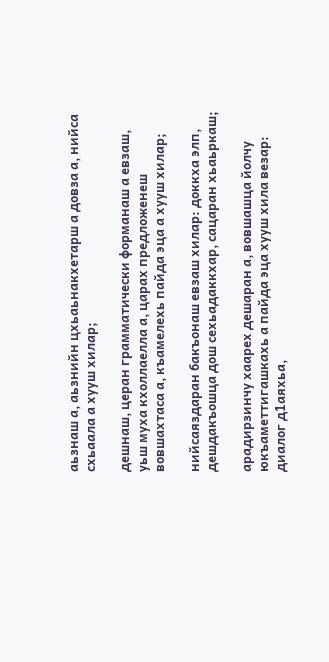аьзнаш а, аьзнийн цхьаьнакхетарш а довза а, нийса схьаала а хууш хилар;

дешнаш, церан грамматически форманаш а евзаш, уьш муха кхоллаелла а, царах предложенеш вовшахтаса а, къамелехь пайда эца а хууш хилар;

нийсаяздаран бакъонаш евзаш хилар: доккха элп, дешдакъошца дош сехьадаккхар, сацаран хьаьркаш;

арадирзинчу хаарех дешаран а, вовшашца йолчу юкъаметтигашкахь а пайда эца хууш хила везар: диалог д1аяхьа,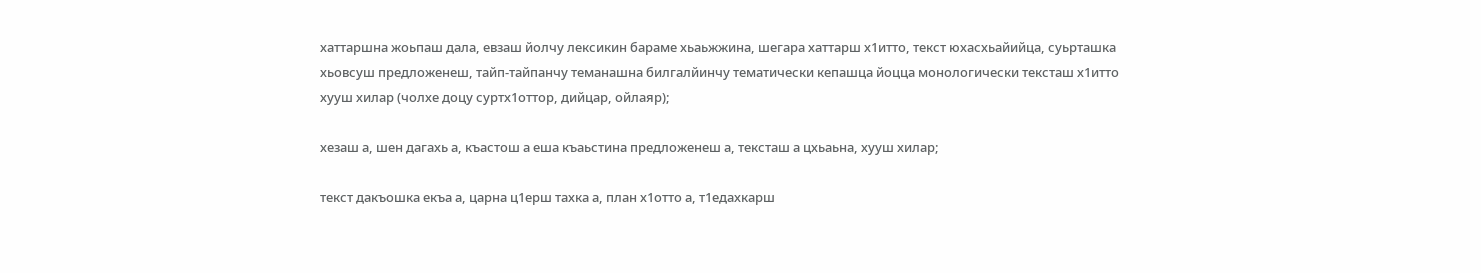хаттаршна жоьпаш дала, евзаш йолчу лексикин бараме хьаьжжина, шегара хаттарш х1итто, текст юхасхьайийца, суьрташка хьовсуш предложенеш, тайп-тайпанчу теманашна билгалйинчу тематически кепашца йоцца монологически тексташ х1итто хууш хилар (чолхе доцу суртх1оттор, дийцар, ойлаяр);

хезаш а, шен дагахь а, къастош а еша къаьстина предложенеш а, тексташ а цхьаьна, хууш хилар;

текст дакъошка екъа а, царна ц1ерш тахка а, план х1отто а, т1едахкарш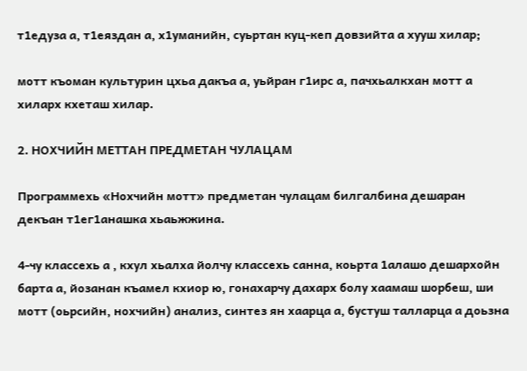т1едуза а, т1еяздан а, х1уманийн, суьртан куц-кеп довзийта а хууш хилар;

мотт къоман культурин цхьа дакъа а, уьйран г1ирс а, пачхьалкхан мотт а хиларх кхеташ хилар.

2. НОХЧИЙН МЕТТАН ПРЕДМЕТАН ЧУЛАЦАМ

Программехь «Нохчийн мотт» предметан чулацам билгалбина дешаран декъан т1ег1анашка хьаьжжина.

4-чу классехь а , кхул хьалха йолчу классехь санна, коьрта 1алашо дешархойн барта а, йозанан къамел кхиор ю, гонахарчу дахарх болу хаамаш шорбеш, ши мотт (оьрсийн, нохчийн) анализ, синтез ян хаарца а, бустуш талларца а доьзна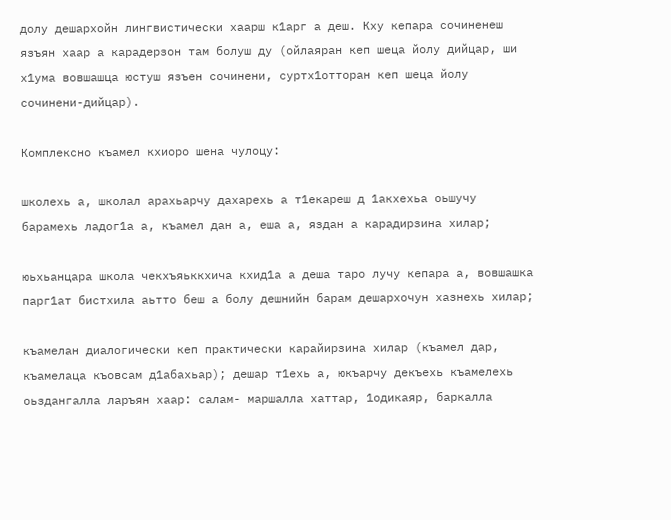долу дешархойн лингвистически хаарш к1арг а деш. Кху кепара сочиненеш язъян хаар а карадерзон там болуш ду (ойлаяран кеп шеца йолу дийцар, ши х1ума вовшашца юстуш язъен сочинени, суртх1отторан кеп шеца йолу сочинени-дийцар).

Комплексно къамел кхиоро шена чулоцу:

школехь а, школал арахьарчу дахарехь а т1екареш д 1акхехьа оьшучу барамехь ладог1а а, къамел дан а, еша а, яздан а карадирзина хилар;

юьхьанцара школа чекхъяьккхича кхид1а а деша таро лучу кепара а, вовшашка парг1ат бистхила аьтто беш а болу дешнийн барам дешархочун хазнехь хилар;

къамелан диалогически кеп практически карайирзина хилар (къамел дар, къамелаца къовсам д1абахьар); дешар т1ехь а, юкъарчу декъехь къамелехь оьздангалла ларъян хаар: салам- маршалла хаттар, 1одикаяр, баркалла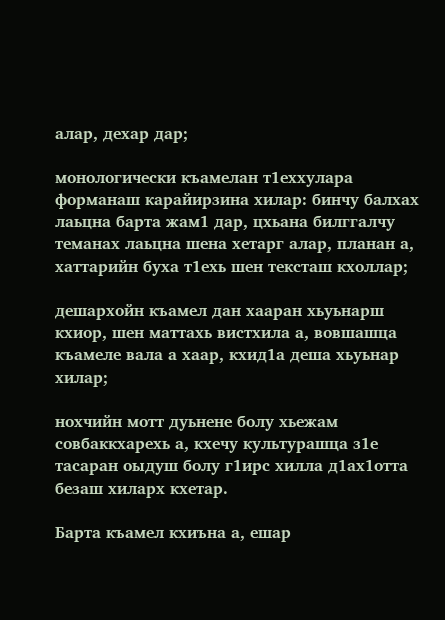алар, дехар дар;

монологически къамелан т1еххулара форманаш карайирзина хилар: бинчу балхах лаьцна барта жам1 дар, цхьана билггалчу теманах лаьцна шена хетарг алар, планан а, хаттарийн буха т1ехь шен тексташ кхоллар;

дешархойн къамел дан хааран хьуьнарш кхиор, шен маттахь вистхила а, вовшашца къамеле вала а хаар, кхид1а деша хьуьнар хилар;

нохчийн мотт дуьнене болу хьежам совбаккхарехь а, кхечу культурашца з1е тасаран оыдуш болу г1ирс хилла д1ах1отта безаш хиларх кхетар.

Барта къамел кхиъна а, ешар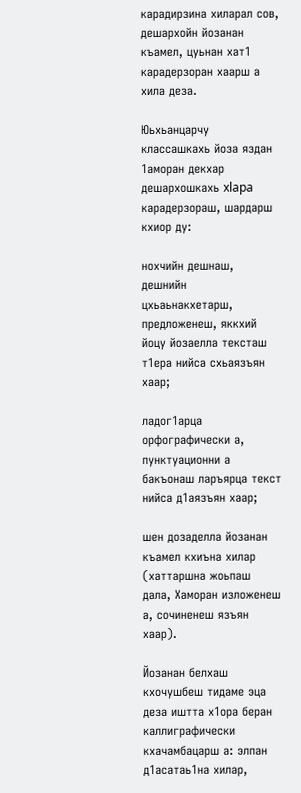карадирзина хиларал сов, дешархойн йозанан къамел, цуьнан хат1 карадерзоран хаарш а хила деза.

Юьхьанцарчу классашкахь йоза яздан 1аморан декхар дешархошкахь xlapa карадерзораш, шардарш кхиор ду:

нохчийн дешнаш, дешнийн цхьаьнакхетарш, предложенеш, яккхий йоцу йозаелла тексташ т1ера нийса схьаязъян хаар;

ладог1арца орфографически а, пунктуационни а бакъонаш ларъярца текст нийса д1аязъян хаар;

шен дозаделла йозанан къамел кхиъна хилар (хаттаршна жоьпаш дала, Хаморан изложенеш а, сочиненеш язъян хаар).

Йозанан белхаш кхочушбеш тидаме эца деза иштта х1ора беран каллиграфически кхачамбацарш а: элпан д1асатаь1на хилар,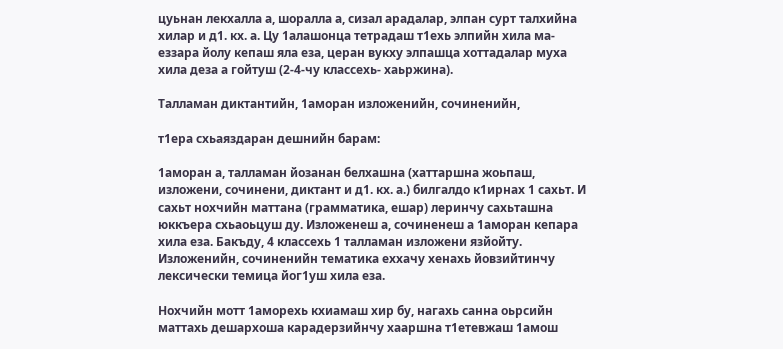цуьнан лекхалла а, шоралла а, сизал арадалар, элпан сурт талхийна хилар и д1. кх. а. Цу 1алашонца тетрадаш т1ехь элпийн хила ма-еззара йолу кепаш яла еза, церан вукху элпашца хоттадалар муха хила деза а гойтуш (2-4-чу классехь- хаьржина).

Талламан диктантийн, 1аморан изложенийн, сочиненийн,

т1ера схьаяздаран дешнийн барам:

1аморан а, талламан йозанан белхашна (хаттаршна жоьпаш, изложени, сочинени, диктант и д1. кх. а.) билгалдо к1ирнах 1 сахьт. И сахьт нохчийн маттана (грамматика, ешар) леринчу сахьташна юккъера схьаоьцуш ду. Изложенеш а, сочиненеш а 1аморан кепара хила еза. Бакъду, 4 классехь 1 талламан изложени язйойту. Изложенийн, сочиненийн тематика еххачу хенахь йовзийтинчу лексически темица йог1уш хила еза.

Нохчийн мотт 1аморехь кхиамаш хир бу, нагахь санна оьрсийн маттахь дешархоша карадерзийнчу хааршна т1етевжаш 1амош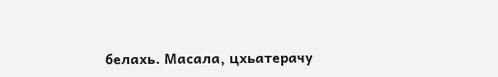белахь. Масала, цхьатерачу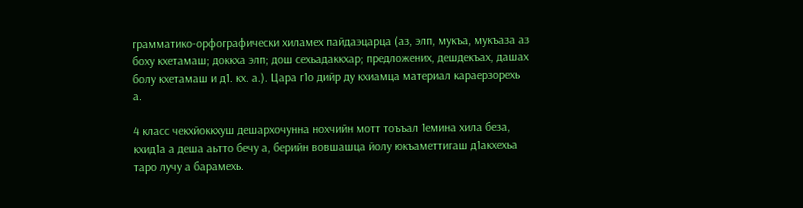грамматико-орфографически хиламех пайдаэцарца (аз, элп, мукъа, мукъаза аз боху кхетамаш; доккха элп; дош сехьадаккхар; предложених, дешдекъах, дашах болу кхетамаш и д1. кх. а.). Цара г1о дийр ду кхиамца материал караерзорехь а.

4 класс чекхйоккхуш дешархочунна нохчийн мотт тоъъал 1емина хила беза, кхид1а а деша аьтто бечу а, берийн вовшашца йолу юкъаметтигаш д1акхехьа таро лучу а барамехь.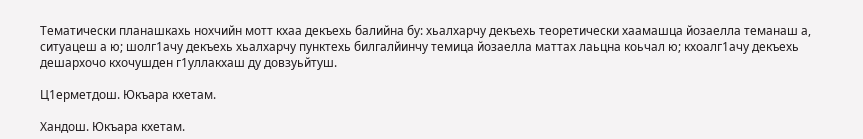Тематически планашкахь нохчийн мотт кхаа декъехь балийна бу: хьалхарчу декъехь теоретически хаамашца йозаелла теманаш а, ситуацеш а ю; шолг1ачу декъехь хьалхарчу пунктехь билгалйинчу темица йозаелла маттах лаьцна коьчал ю; кхоалг1ачу декъехь дешархочо кхочушден г1уллакхаш ду довзуьйтуш.

Ц1ерметдош. Юкъара кхетам.

Хандош. Юкъара кхетам.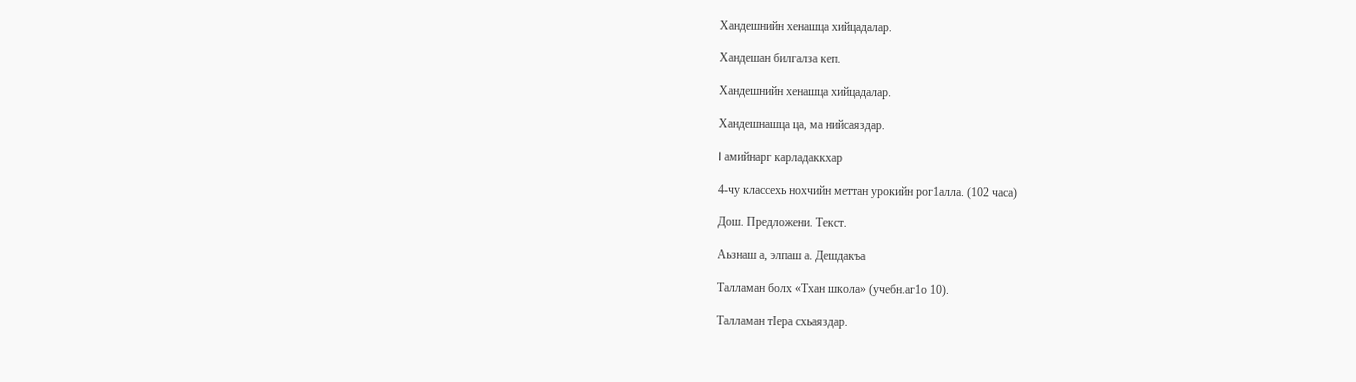Хандешнийн хенашца хийцадалар.

Хандешан билгалза кеп.

Хандешнийн хенашца хийцадалар.

Хандешнашца ца, ма нийсаяздар.

I амийнарг карладаккхар

4-чу классехь нохчийн меттан урокийн рог1алла. (102 часа)

Дош. Предложени. Текст.

Аьзнаш а, элпаш а. Дешдакъа

Талламан болх «Тхан школа» (учебн.аг1о 10).

Талламан тIера схьаяздар.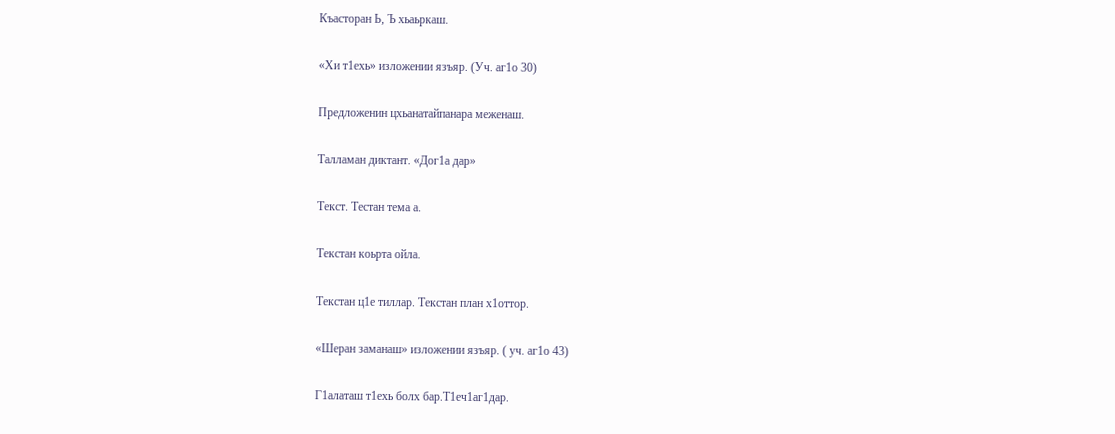Къасторан Ь, Ъ хьаьркаш.

«Хи т1ехь» изложении язъяр. (Уч. аг1о 30)

Предложенин цхьанатайпанара меженаш.

Талламан диктант. «Дог1а дар»

Текст. Тестан тема а.

Текстан коьрта ойла.

Текстан ц1е тиллар. Текстан план х1оттор.

«Шеран заманаш» изложении язъяр. ( уч. аг1о 43)

Г1алаташ т1ехь болх бар.Т1еч1аг1дар.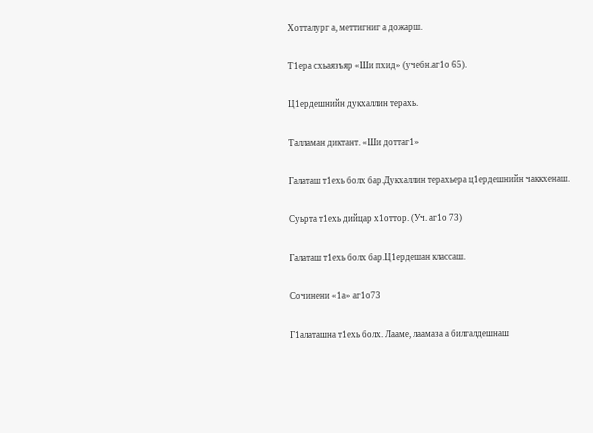Хотталург а, меттигниг а дожарш.

Т1ера схьаязъяр «Ши пхид» (учебн.аг1о 65).

Ц1ердешнийн дукхаллин терахь.

Талламан диктант. «Ши доттаг1»

Галаташ т1ехь болх бар.Дукхаллин терахьера ц1ердешнийн чаккхенаш.

Суьрта т1ехь дийцар х1оттор. (Уч. аг1о 73)

Галаташ т1ехь болх бар.Ц1ердешан классаш.

Сочинени «1а» аг1о73

Г1алаташна т1ехь болх. Лааме, лаамаза а билгалдешнаш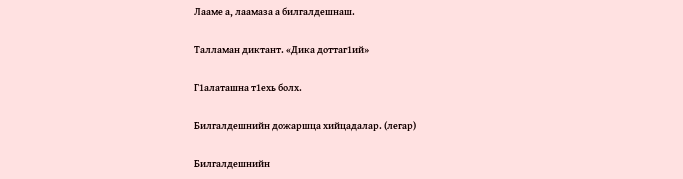Лааме а, лаамаза а билгалдешнаш.

Талламан диктант. «Дика доттаг1ий»

Г1алаташна т1ехь болх.

Билгалдешнийн дожаршца хийцадалар. (легар)

Билгалдешнийн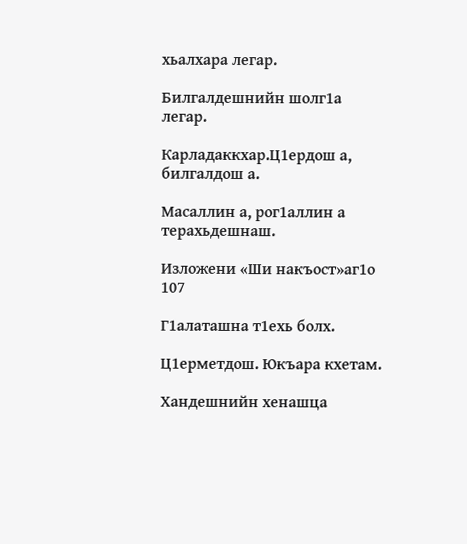хьалхара легар.

Билгалдешнийн шолг1а легар.

Карладаккхар.Ц1ердош а, билгалдош а.

Масаллин а, рог1аллин а терахьдешнаш.

Изложени «Ши накъост»аг1о 107

Г1алаташна т1ехь болх.

Ц1ерметдош. Юкъара кхетам.

Хандешнийн хенашца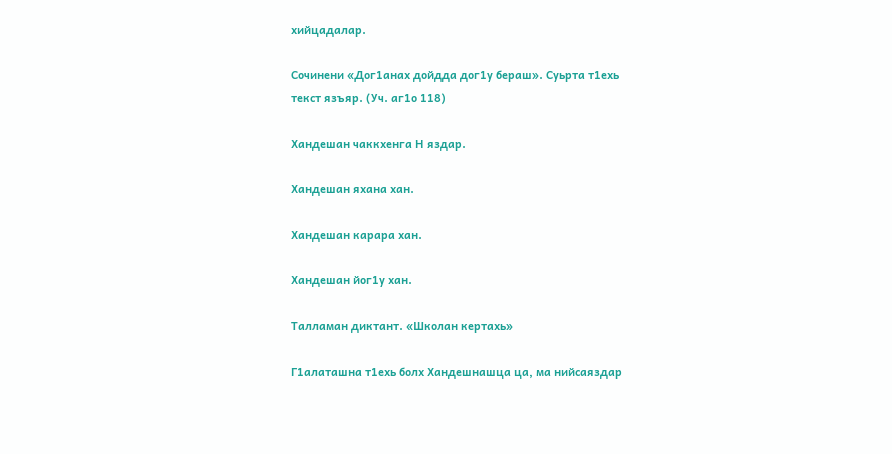хийцадалар.

Сочинени «Дог1анах дойдда дог1у бераш». Суьрта т1ехь текст язъяр. (Уч. аг1о 118)

Хандешан чаккхенга Н яздар.

Хандешан яхана хан.

Хандешан карара хан.

Хандешан йог1у хан.

Талламан диктант. «Школан кертахь»

Г1алаташна т1ехь болх Хандешнашца ца, ма нийсаяздар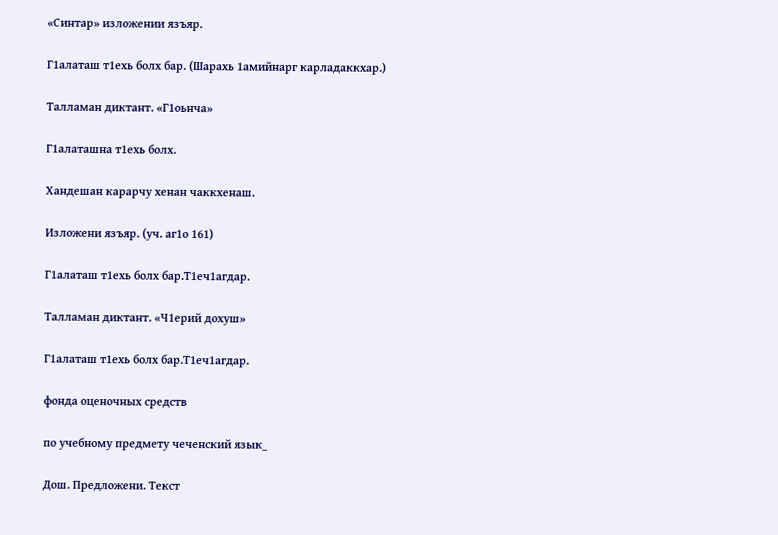«Синтар» изложении язъяр.

Г1алаташ т1ехь болх бар. (Шарахь 1амийнарг карладаккхар.)

Талламан диктант. «Г1оьнча»

Г1алаташна т1ехь болх.

Хандешан карарчу хенан чаккхенаш.

Изложени язъяр. (уч. аг1о 161)

Г1алаташ т1ехь болх бар.Т1еч1агдар.

Талламан диктант. «Ч1ерий дохуш»

Г1алаташ т1ехь болх бар.Т1еч1агдар.

фонда оценочных средств

по учебному предмету чеченский язык_

Дош. Предложени. Текст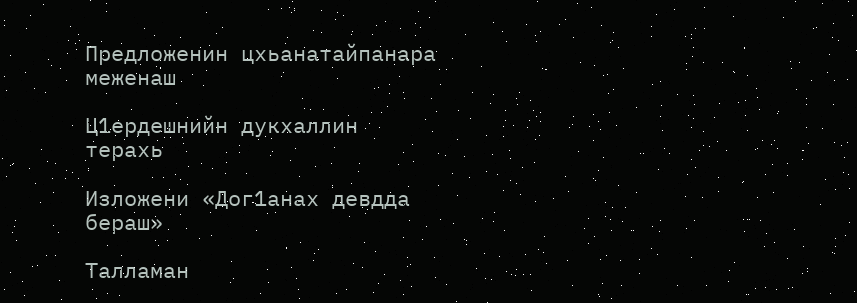Предложенин цхьанатайпанара меженаш

Ц1ердешнийн дукхаллин терахь

Изложени «Дог1анах девдда бераш»

Талламан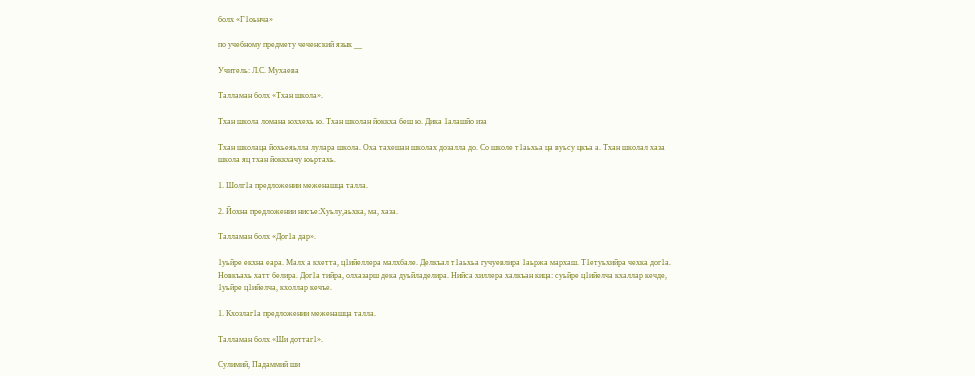болх «Г1оьнча»

по учебному предмету чеченский язык __

Учитель: Л.С. Мухаева

Талламан болх «Тхан школа».

Тхан школа ломана юххехь ю. Тхан школан йоккха беш ю. Дика 1алашйо иза

Тхан школаца йохьеяьлла лулара школа. Оха тахешан школах дозалла до. Со школе т1аьхьа ца вуьсу цкъа а. Тхан школал хаза школа яц тхан йоккхачу юьртахь.

1. Шолг1а предложении меженашца талла.

2. Йохна предложении нисъе:Хуьлу,аьхка, ма, хаза.

Талламан болх «Дог1а дар».

1уьйре екхна еара. Малх а кхетта, ц1ийеллера малхбале. Делкъал т1аьхьа гучуевлира 1аьржа мархаш. Т1етуьхийра чехка дог1а. Новкъахь хатт белира. Дог1а тийра, олхазарш дека дуьйладелира. Нийса хиллера халкъан кица: суьйре ц1ийелча кхаллар кечде, 1уьйре ц1ийелча, кхоллар кечъе.

1. Кхозлаг1а предложении меженашца талла.

Талламан болх «Ши доттаг1».

Сулимий, Падаммий ши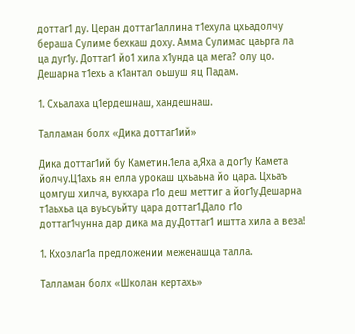доттаг1 ду. Церан доттаг1аллина т1ехула цхьадолчу бераша Сулиме бехкаш доху. Амма Сулимас цаьрга ла ца дуг1у. Доттаг1 йо1 хила х1унда ца мега? олу цо. Дешарна т1ехь а к1антал оьшуш яц Падам.

1. Схьалаха ц1ердешнаш, хандешнаш.

Талламан болх «Дика доттаг1ий»

Дика доттаг1ий бу Каметин.1ела а,Яха а дог1у Камета йолчу.Ц1ахь ян елла урокаш цхьаьна йо цара. Цхьаъ цомгуш хилча, вукхара г1о деш меттиг а йог1у.Дешарна т1аьхьа ца вуьсуьйту цара доттаг1.Дало г1о доттаг1чунна дар дика ма ду.Доттаг1 иштта хила а веза!

1. Кхозлаг1а предложении меженашца талла.

Талламан болх «Школан кертахь»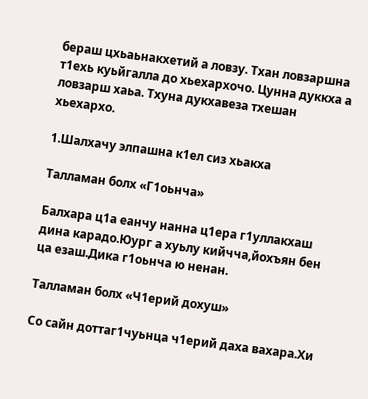бераш цхьаьнакхетий а ловзу. Тхан ловзаршна т1ехь куьйгалла до хьехархочо. Цунна дуккха а ловзарш хаьа. Тхуна дукхавеза тхешан хьехархо.

1.Шалхачу элпашна к1ел сиз хьакха

Талламан болх «Г1оьнча»

Балхара ц1а еанчу нанна ц1ера г1уллакхаш дина карадо.Юург а хуьлу кийчча,йохъян бен ца езаш.Дика г1оьнча ю ненан.

Талламан болх «Ч1ерий дохуш»

Со сайн доттаг1чуьнца ч1ерий даха вахара.Хи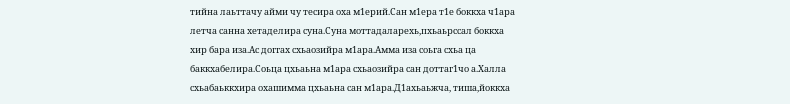тийна лаьттачу айми чу тесира оха м1ерий.Сан м1ера т1е боккха ч1ара летча санна хетаделира суна.Суна моттадаларехь,пхьаьрссал боккха хир бара иза.Ас доггах схьаозийра м1ара.Амма иза соьга схьа ца баккхабелира.Соьца цхьаьна м1ара схьаозийра сан доттаг1чо а.Халла схьабаьккхира охашимма цхьаьна сан м1ара.Д1ахьаьжча, тиша,йоккха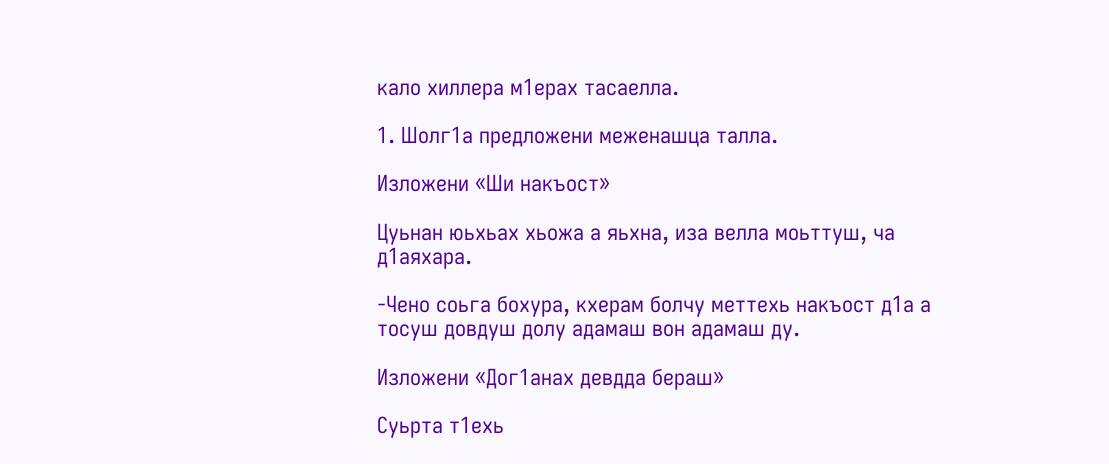кало хиллера м1ерах тасаелла.

1. Шолг1а предложени меженашца талла.

Изложени «Ши накъост»

Цуьнан юьхьах хьожа а яьхна, иза велла моьттуш, ча д1аяхара.

-Чено соьга бохура, кхерам болчу меттехь накъост д1а а тосуш довдуш долу адамаш вон адамаш ду.

Изложени «Дог1анах девдда бераш»

Суьрта т1ехь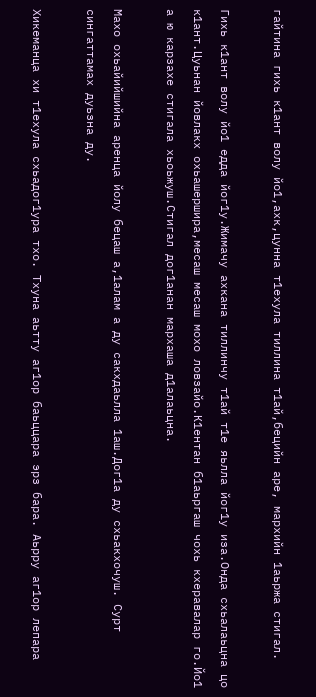гайтина гихь к1ант волу йо1,ахк,цунна т1ехула тиллина т1ай,бецийн аре, мархийн 1аьржа стигал.

Гихь к1ант волу йо1 едда йог1у.Жимачу ахкана тиллинчу т1ай т1е яьлла йог1у иза.Онда схьалаьцна цо к1ант.Цуьнан йовлакх охьашершира,месаш месаш мохо ловзайо.К1ентан б1аьргаш чохь кхеравалар го.Йо1 а ю карзахе стигала хьоьжуш.Стигал дог1анан мархаша д1алаьцна.

Махо охьайийшийна аренца йолу бецаш а,1алам а ду сакхдаьлла 1аш.Дог1а ду схьакхочуш. Сурт сингаттамах дуьзна ду.

Хикеманца хи т1ехула схьадог1ура тхо. Тхуна аьтту аг1ор баьццара эрз бара. Аьрру аг1ор лепара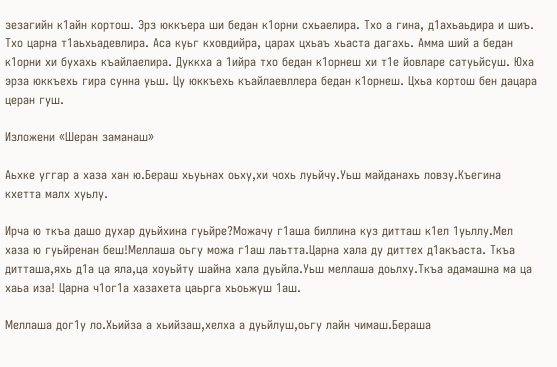зезагийн к1айн кортош. Эрз юккъера ши бедан к1орни схьаелира. Тхо а гина, д1ахьаьдира и шиъ. Тхо царна т1аьхьадевлира. Аса куьг кховдийра, царах цхьаъ хьаста дагахь. Амма ший а бедан к1орни хи бухахь къайлаелира. Дуккха а 1ийра тхо бедан к1орнеш хи т1е йовларе сатуьйсуш. Юха эрза юккъехь гира сунна уьш. Цу юккъехь къайлаевллера бедан к1орнеш. Цхьа кортош бен дацара церан гуш.

Изложени «Шеран заманаш»

Аьхке уггар а хаза хан ю.Бераш хьуьнах оьху,хи чохь луьйчу.Уьш майданахь ловзу.Къегина кхетта малх хуьлу.

Ирча ю ткъа дашо духар дуьйхина гуьйре?Можачу г1аша биллина куз дитташ к1ел 1уьллу.Мел хаза ю гуьйренан беш!Меллаша оьгу можа г1аш лаьтта.Царна хала ду диттех д1акъаста. Ткъа дитташа,яхь д1а ца яла,ца хоуьйту шайна хала дуьйла.Уьш меллаша доьлху.Ткъа адамашна ма ца хаьа иза! Царна ч1ог1а хазахета цаьрга хьоьжуш 1аш.

Меллаша дог1у ло.Хьийза а хьийзаш,хелха а дуьйлуш,оьгу лайн чимаш.Бераша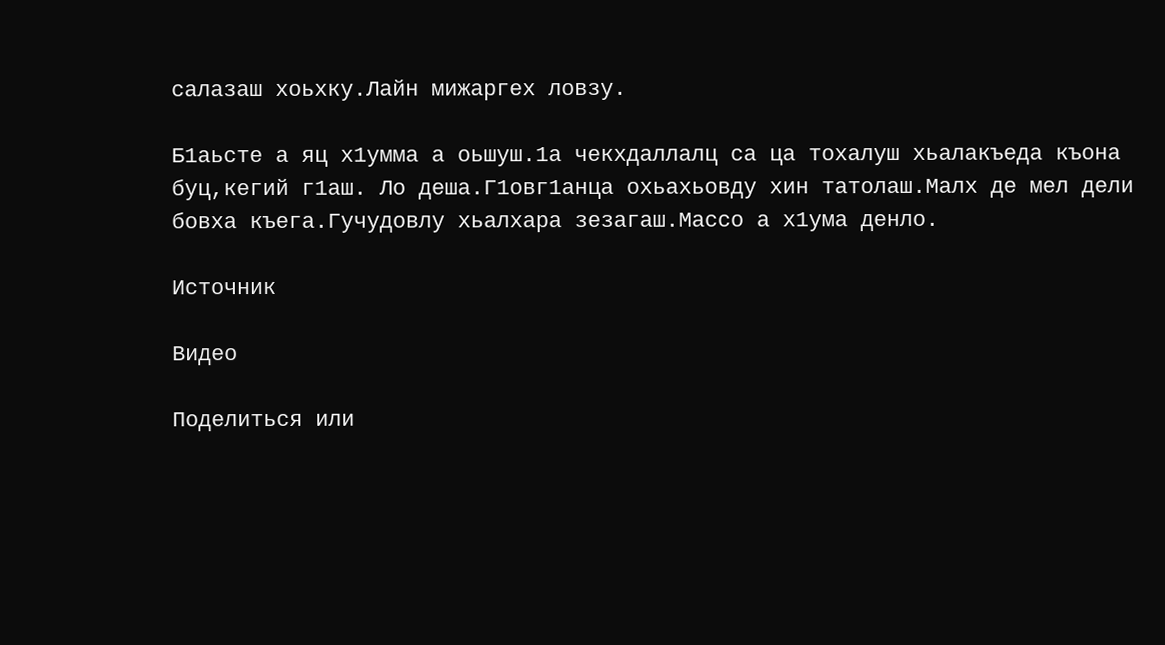салазаш хоьхку.Лайн мижаргех ловзу.

Б1аьсте а яц х1умма а оьшуш.1а чекхдаллалц са ца тохалуш хьалакъеда къона буц,кегий г1аш. Ло деша.Г1овг1анца охьахьовду хин татолаш.Малх де мел дели бовха къега.Гучудовлу хьалхара зезагаш.Массо а х1ума денло.

Источник

Видео

Поделиться или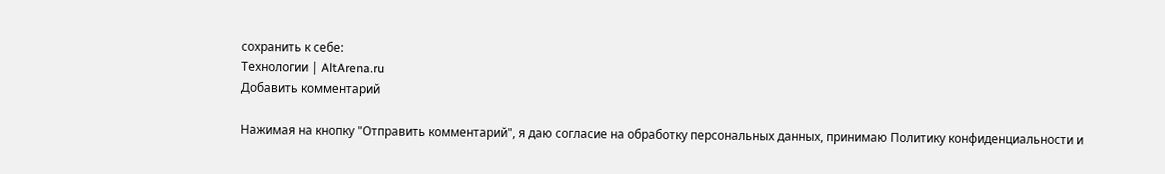сохранить к себе:
Технологии | AltArena.ru
Добавить комментарий

Нажимая на кнопку "Отправить комментарий", я даю согласие на обработку персональных данных, принимаю Политику конфиденциальности и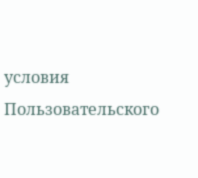условия Пользовательского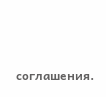соглашения.